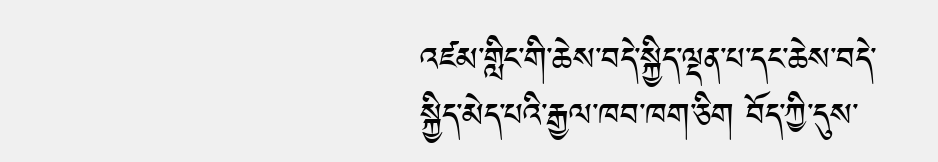འཛམ་གླིང་གི་ཆེས་བདེ་སྐྱིད་ལྡན་པ་དང་ཆེས་བདེ་སྐྱིད་མེད་པའི་རྒྱལ་ཁབ་ཁག་ཅིག བོད་ཀྱི་དུས་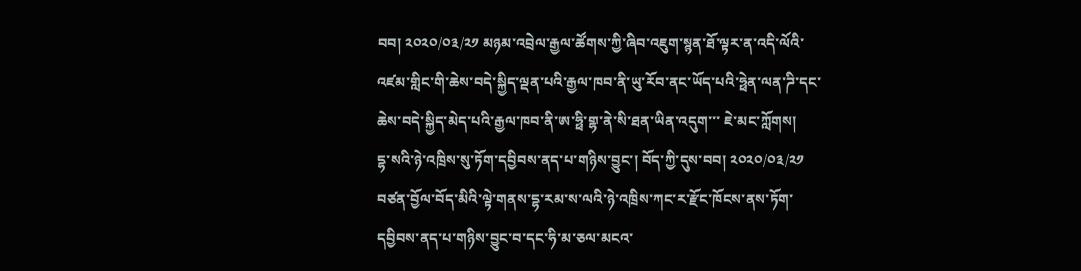བབ། ༢༠༢༠/༠༣/༢༡ མཉམ་འབྲེལ་རྒྱལ་ཚོགས་ཀྱི་ཞིབ་འཇུག་སྙན་ཐོ་ལྟར་ན་འདི་ལོའི་འཛམ་གླིང་གི་ཆེས་བདེ་སྐྱིད་ལྡན་པའི་རྒྱལ་ཁབ་ནི་ཡུ་རོབ་ནང་ཡོད་པའི་ཧྥེན་ལན་ཌི་དང་ཆེས་བདེ་སྐྱིད་མེད་པའི་རྒྱལ་ཁབ་ནི་ཨ་ཧྥི་གྷ་ནེ་སི་ཐན་ཡིན་འདུག་་་ ཇེ་མང་ཀློགས།
དྷ་སའི་ཉེ་འཁྲིས་སུ་ཏོག་དབྱིབས་ནད་པ་གཉིས་བྱུང་། བོད་ཀྱི་དུས་བབ། ༢༠༢༠/༠༣/༢༡ བཙན་བྱོལ་བོད་མིའི་ལྟེ་གནས་དྷ་རམ་ས་ལའི་ཉེ་འཁྲིས་ཀང་ར་རྫོང་ཁོངས་ནས་ཏོག་དབྱིབས་ནད་པ་གཉིས་བྱུང་བ་དང་ཧི་མ་ཅལ་མངའ་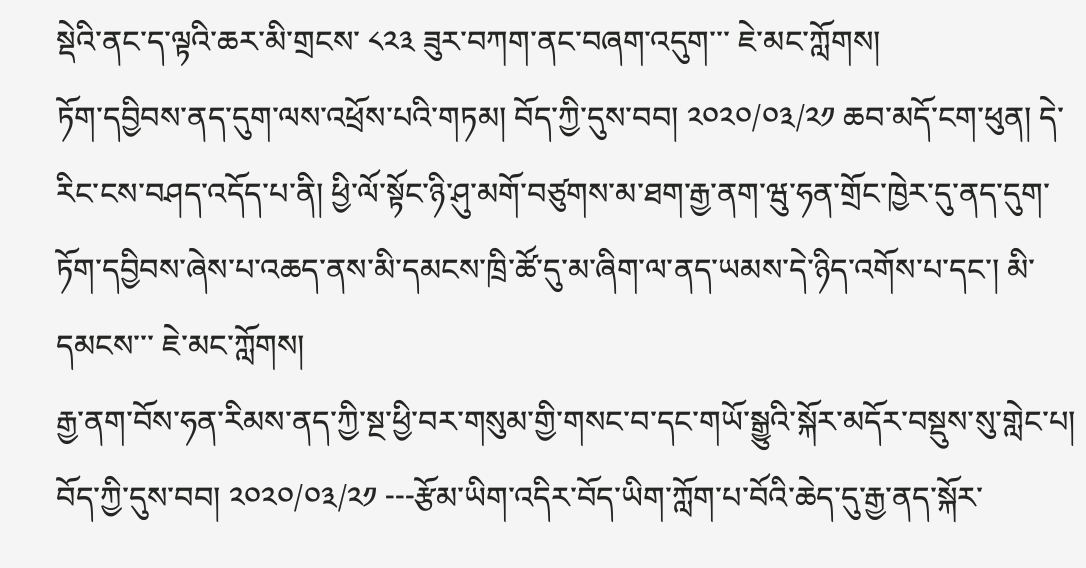སྡེའི་ནང་ད་ལྟའི་ཆར་མི་གྲངས་ ༨༢༣ ཟུར་བཀག་ནང་བཞག་འདུག་་་ ཇེ་མང་ཀློགས།
ཏོག་དབྱིབས་ནད་དུག་ལས་འཕྲོས་པའི་གཏམ། བོད་ཀྱི་དུས་བབ། ༢༠༢༠/༠༣/༢༡ ཆབ་མདོ་ངག་ཕུན། དེ་རིང་ངས་བཤད་འདོད་པ་ནི། ཕྱི་ལོ་སྟོང་ཉི་ཤུ་མགོ་བཙུགས་མ་ཐག་རྒྱ་ནག་ཝུ་ཧན་གྲོང་ཁྱེར་དུ་ནད་དུག་ཏོག་དབྱིབས་ཞེས་པ་འཆད་ནས་མི་དམངས་ཁྲི་ཚོ་དུ་མ་ཞིག་ལ་ནད་ཡམས་དེ་ཉིད་འགོས་པ་དང་། མི་དམངས་་་ ཇེ་མང་ཀློགས།
རྒྱ་ནག་བོས་ཧན་རིམས་ནད་ཀྱི་སྔ་ཕྱི་བར་གསུམ་གྱི་གསང་བ་དང་གཡོ་སྒྱུའི་སྐོར་མདོར་བསྡུས་སུ་གླེང་པ། བོད་ཀྱི་དུས་བབ། ༢༠༢༠/༠༣/༢༡ ---རྩོམ་ཡིག་འདིར་བོད་ཡིག་ཀློག་པ་བོའི་ཆེད་དུ་རྒྱ་ནད་སྐོར་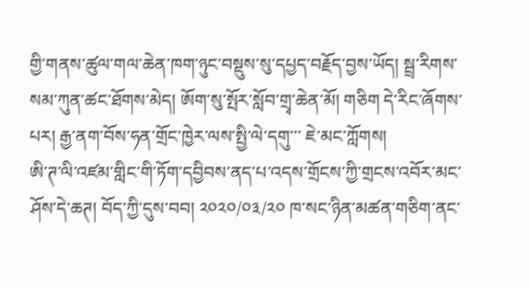གྱི་གནས་ཚུལ་གལ་ཆེན་ཁག་ཉུང་བསྡུས་སུ་དཔྱད་བརྗོད་བྱས་ཡོད། སྦྲ་རིགས་སམ་ཀུན་ཚང་ཐོགས་མེད། ཨོག་སུ་སྤོར་སློབ་གྲྭ་ཆེན་མོ། གཅིག དེ་རིང་ཞོགས་པར། རྒྱ་ནག་བོས་ཧན་གྲོང་ཁྱེར་ལས་སྤྱི་ལེ་དགུ་་་ ཇེ་མང་ཀློགས།
ཨི་ཊ་ལི་འཛམ་གླིང་གི་ཏོག་དབྱིབས་ནད་པ་འདས་གྲོངས་ཀྱི་གྲངས་འབོར་མང་ཤོས་དེ་ཆཊ། བོད་ཀྱི་དུས་བབ། ༢༠༢༠/༠༣/༢༠ ཁ་སང་ཉིན་མཚན་གཅིག་ནང་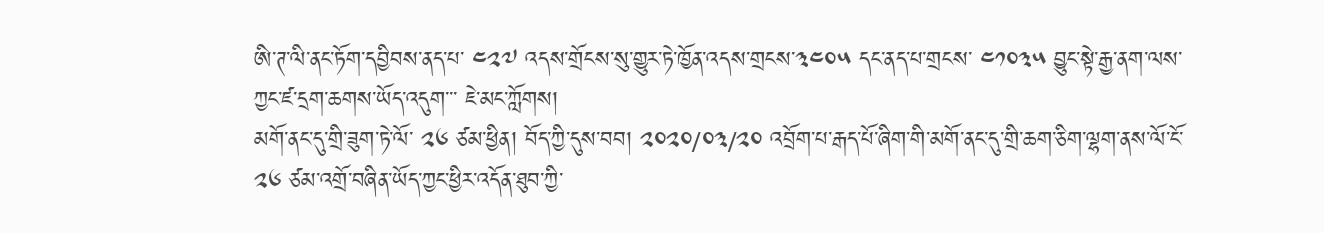ཨི་ཊ་ལི་ནང་ཏོག་དབྱིབས་ནད་པ་ ༤༢༧ འདས་གྲོངས་སུ་གྱུར་ཏེ་ཁྱོན་འདས་གྲངས་༣༤༠༥ དང་ནད་པ་གྲངས་ ༤༡༠༣༥ བྱུང་སྟེ་རྒྱ་ནག་ལས་ཀྱང་ཛ་དྲག་ཆགས་ཡོད་འདུག་་་ ཇེ་མང་ཀློགས།
མགོ་ནང་དུ་གྲི་ཟུག་ཏེ་ལོ་ ༢༦ ཙམ་ཕྱིན། བོད་ཀྱི་དུས་བབ། ༢༠༢༠/༠༣/༢༠ འབྲོག་པ་རྒད་པོ་ཞིག་གི་མགོ་ནང་དུ་གྲི་ཆག་ཅིག་ལྷག་ནས་ལོ་ངོ་ ༢༦ ཙམ་འགྲོ་བཞིན་ཡོད་ཀྱང་ཕྱིར་འདོན་ཐུབ་ཀྱི་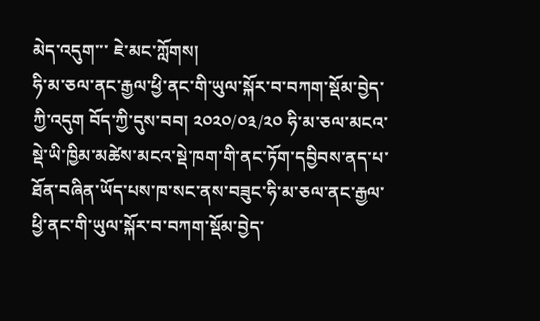མེད་འདུག་་་ ཇེ་མང་ཀློགས།
ཧི་མ་ཅལ་ནང་རྒྱལ་ཕྱི་ནང་གི་ཡུལ་སྐོར་བ་བཀག་སྡོམ་བྱེད་ཀྱི་འདུག བོད་ཀྱི་དུས་བབ། ༢༠༢༠/༠༣/༢༠ ཧི་མ་ཅལ་མངའ་སྡེ་ཡི་ཁྱིམ་མཚེས་མངའ་སྡེ་ཁག་གི་ནང་ཏོག་དབྱིབས་ནད་པ་ཐོན་བཞིན་ཡོད་པས་ཁ་སང་ནས་བཟུང་ཧི་མ་ཅལ་ནང་རྒྱལ་ཕྱི་ནང་གི་ཡུལ་སྐོར་བ་བཀག་སྡོམ་བྱེད་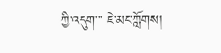ཀྱི་འདུག་་་ ཇེ་མང་ཀློགས།